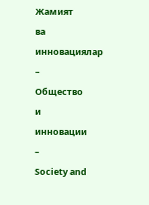Жамият
ва
инновациялар
–
Общество
и
инновации
–
Society and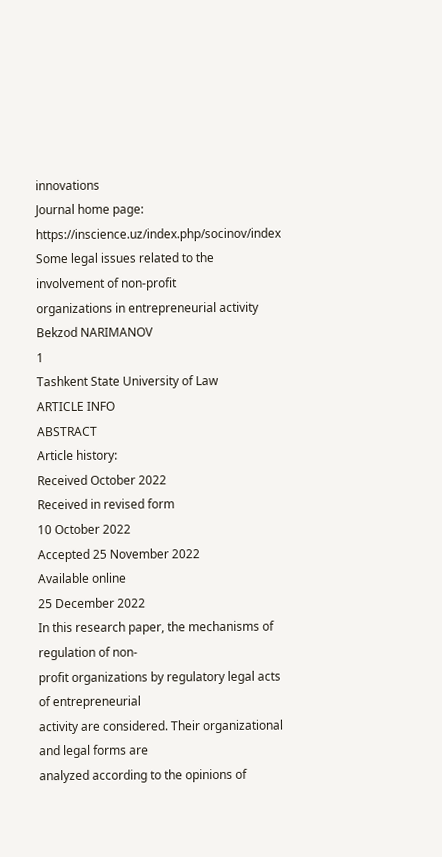innovations
Journal home page:
https://inscience.uz/index.php/socinov/index
Some legal issues related to the involvement of non-profit
organizations in entrepreneurial activity
Bekzod NARIMANOV
1
Tashkent State University of Law
ARTICLE INFO
ABSTRACT
Article history:
Received October 2022
Received in revised form
10 October 2022
Accepted 25 November 2022
Available online
25 December 2022
In this research paper, the mechanisms of regulation of non-
profit organizations by regulatory legal acts of entrepreneurial
activity are considered. Their organizational and legal forms are
analyzed according to the opinions of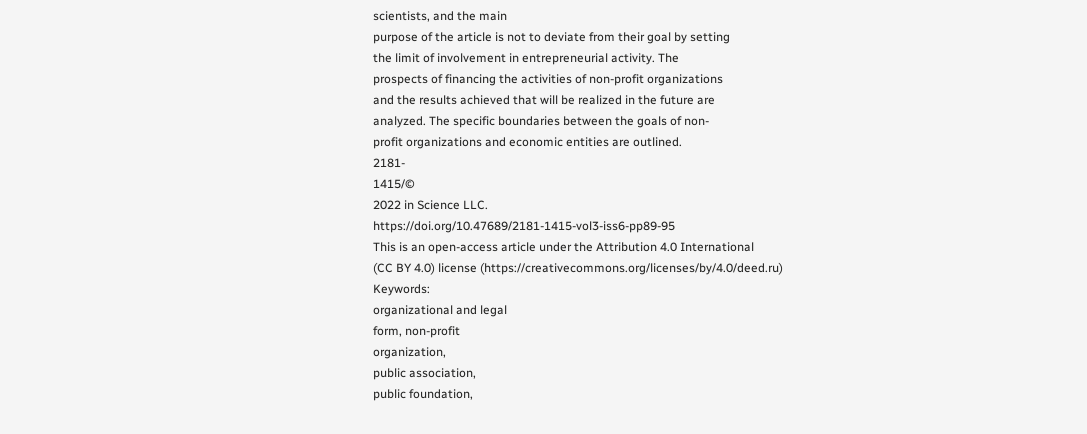scientists, and the main
purpose of the article is not to deviate from their goal by setting
the limit of involvement in entrepreneurial activity. The
prospects of financing the activities of non-profit organizations
and the results achieved that will be realized in the future are
analyzed. The specific boundaries between the goals of non-
profit organizations and economic entities are outlined.
2181-
1415/©
2022 in Science LLC.
https://doi.org/10.47689/2181-1415-vol3-iss6-pp89-95
This is an open-access article under the Attribution 4.0 International
(CC BY 4.0) license (https://creativecommons.org/licenses/by/4.0/deed.ru)
Keywords:
organizational and legal
form, non-profit
organization,
public association,
public foundation,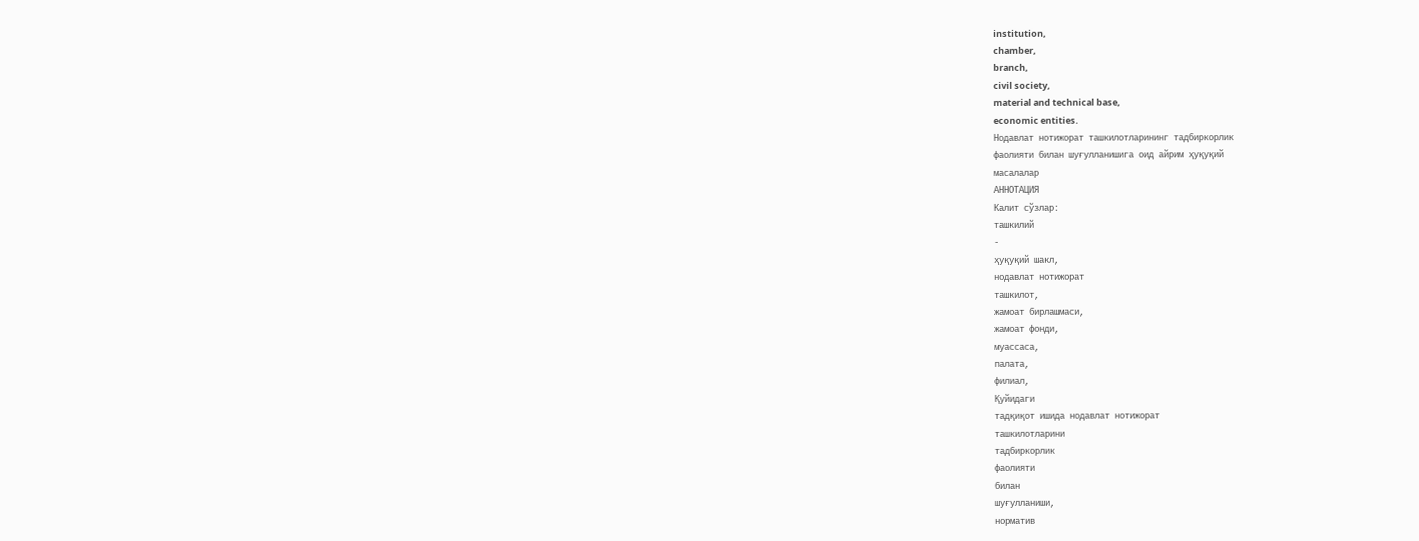institution,
chamber,
branch,
civil society,
material and technical base,
economic entities.
Нодавлат нотижорат ташкилотларининг тадбиркорлик
фаолияти билан шуғулланишига оид айрим ҳуқуқий
масалалар
АННОТАЦИЯ
Калит сўзлар:
ташкилий
-
ҳуқуқий шакл,
нодавлат нотижорат
ташкилот,
жамоат бирлашмаси,
жамоат фонди,
муассаса,
палата,
филиал,
Қуйидаги
тадқиқот ишида нодавлат нотижорат
ташкилотларини
тадбиркорлик
фаолияти
билан
шуғулланиши,
норматив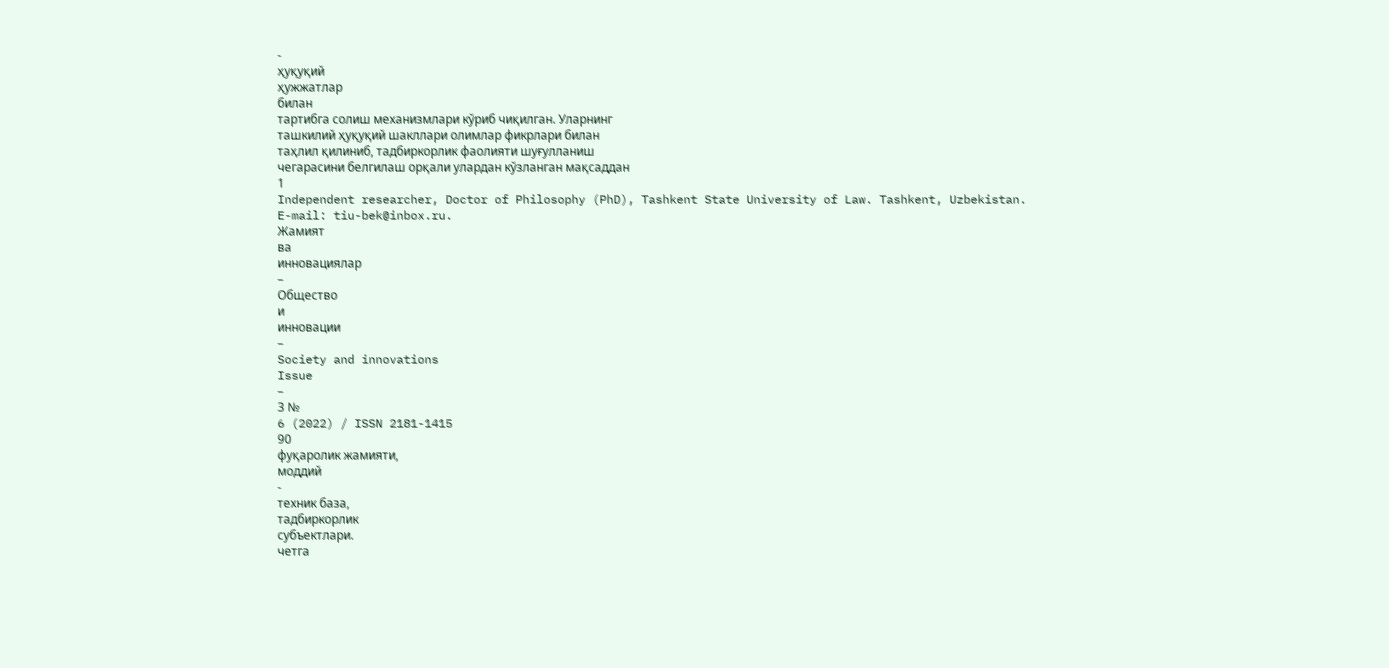-
ҳуқуқий
ҳужжатлар
билан
тартибга солиш механизмлари кўриб чиқилган. Уларнинг
ташкилий ҳуқуқий шакллари олимлар фикрлари билан
таҳлил қилиниб, тадбиркорлик фаолияти шуғулланиш
чегарасини белгилаш орқали улардан кўзланган мақсаддан
1
Independent researcher, Doctor of Philosophy (PhD), Tashkent State University of Law. Tashkent, Uzbekistan.
E-mail: tiu-bek@inbox.ru.
Жамият
ва
инновациялар
–
Общество
и
инновации
–
Society and innovations
Issue
–
3 №
6 (2022) / ISSN 2181-1415
90
фуқаролик жамияти,
моддий
-
техник база,
тадбиркорлик
субъектлари.
четга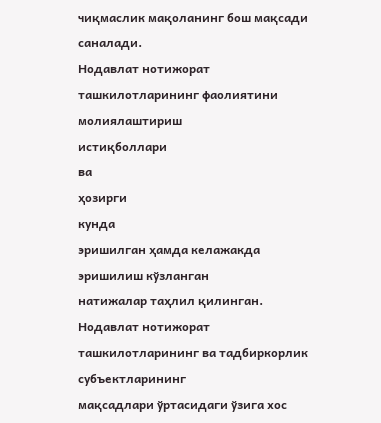чиқмаслик мақоланинг бош мақсади саналади.
Нодавлат нотижорат ташкилотларининг фаолиятини
молиялаштириш
истиқболлари
ва
ҳозирги
кунда
эришилган ҳамда келажакда эришилиш кўзланган
натижалар таҳлил қилинган. Нодавлат нотижорат
ташкилотларининг ва тадбиркорлик субъектларининг
мақсадлари ўртасидаги ўзига хос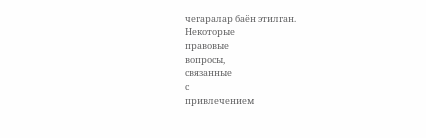чегаралар баён этилган.
Некоторые
правовые
вопросы,
связанные
с
привлечением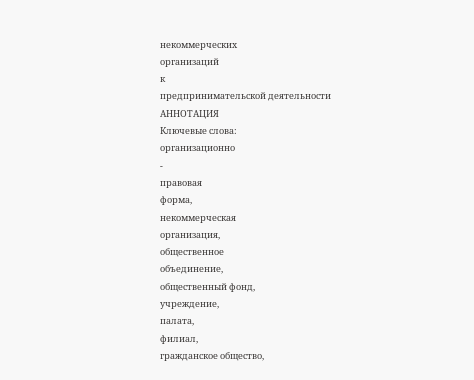некоммерческих
организаций
к
предпринимательской деятельности
АННОТАЦИЯ
Ключевые слова:
организационно
-
правовая
форма,
некоммерческая
организация,
общественное
объединение,
общественный фонд,
учреждение,
палата,
филиал,
гражданское общество,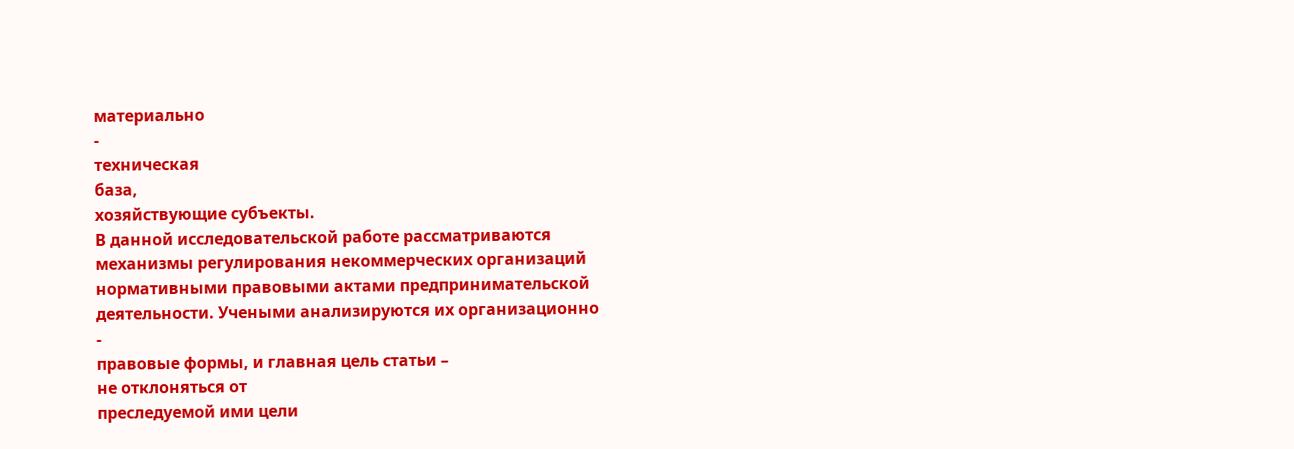материально
-
техническая
база,
хозяйствующие субъекты.
В данной исследовательской работе рассматриваются
механизмы регулирования некоммерческих организаций
нормативными правовыми актами предпринимательской
деятельности. Учеными анализируются их организационно
-
правовые формы, и главная цель статьи –
не отклоняться от
преследуемой ими цели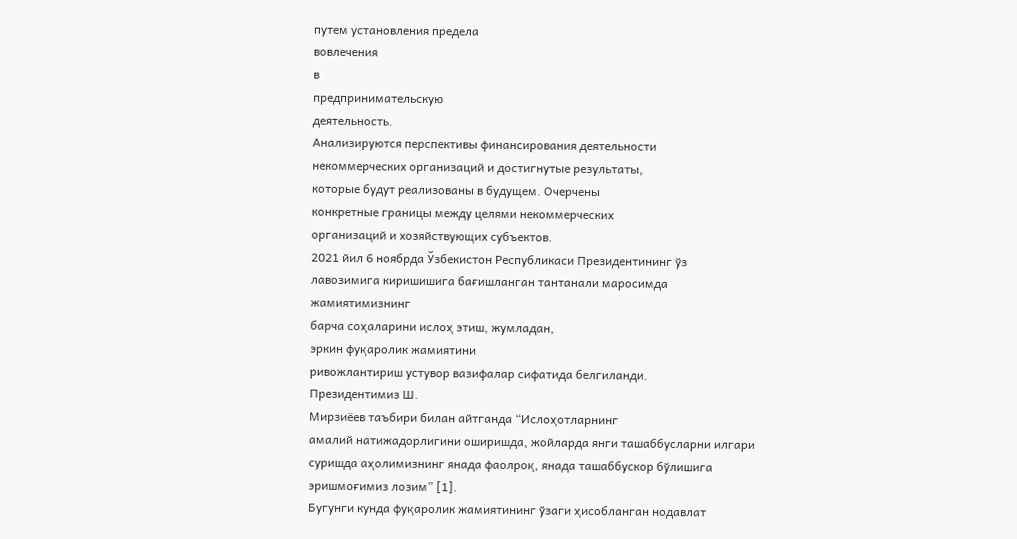путем установления предела
вовлечения
в
предпринимательскую
деятельность.
Анализируются перспективы финансирования деятельности
некоммерческих организаций и достигнутые результаты,
которые будут реализованы в будущем. Очерчены
конкретные границы между целями некоммерческих
организаций и хозяйствующих субъектов.
2021 йил 6 ноябрда Ўзбекистон Республикаси Президентининг ўз
лавозимига киришишига бағишланган тантанали маросимда
жамиятимизнинг
барча соҳаларини ислоҳ этиш, жумладан,
эркин фуқаролик жамиятини
ривожлантириш устувор вазифалар сифатида белгиланди.
Президентимиз Ш.
Мирзиёев таъбири билан айтганда “Ислоҳотларнинг
амалий натижадорлигини оширишда, жойларда янги ташаббусларни илгари
суришда аҳолимизнинг янада фаолроқ, янада ташаббускор бўлишига
эришмоғимиз лозим” [1].
Бугунги кунда фуқаролик жамиятининг ўзаги ҳисобланган нодавлат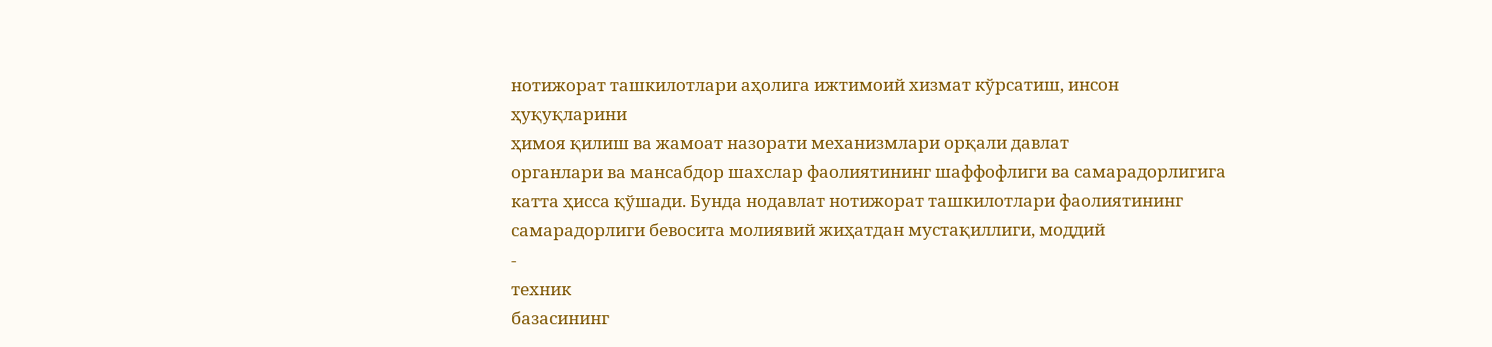нотижорат ташкилотлари аҳолига ижтимоий хизмат кўрсатиш, инсон
ҳуқуқларини
ҳимоя қилиш ва жамоат назорати механизмлари орқали давлат
органлари ва мансабдор шахслар фаолиятининг шаффофлиги ва самарадорлигига
катта ҳисса қўшади. Бунда нодавлат нотижорат ташкилотлари фаолиятининг
самарадорлиги бевосита молиявий жиҳатдан мустақиллиги, моддий
-
техник
базасининг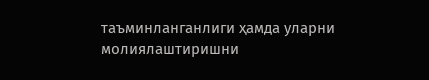таъминланганлиги ҳамда уларни молиялаштиришни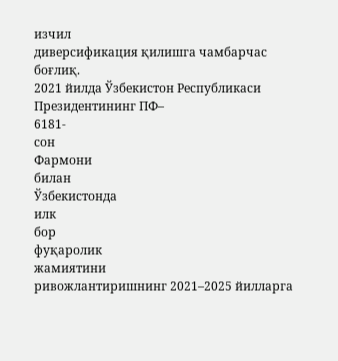изчил
диверсификация қилишга чамбарчас боғлиқ.
2021 йилда Ўзбекистон Республикаси Президентининг ПФ–
6181-
сон
Фармони
билан
Ўзбекистонда
илк
бор
фуқаролик
жамиятини
ривожлантиришнинг 2021–2025 йилларга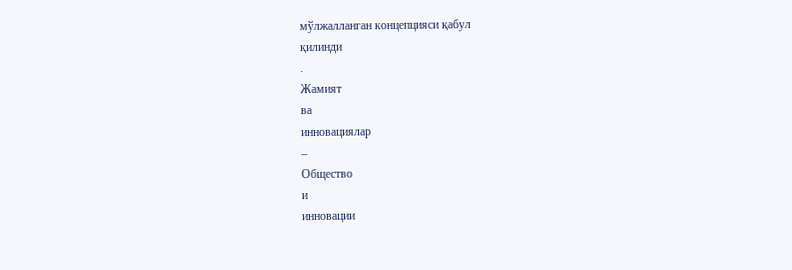мўлжалланган концепцияси қабул
қилинди
.
Жамият
ва
инновациялар
–
Общество
и
инновации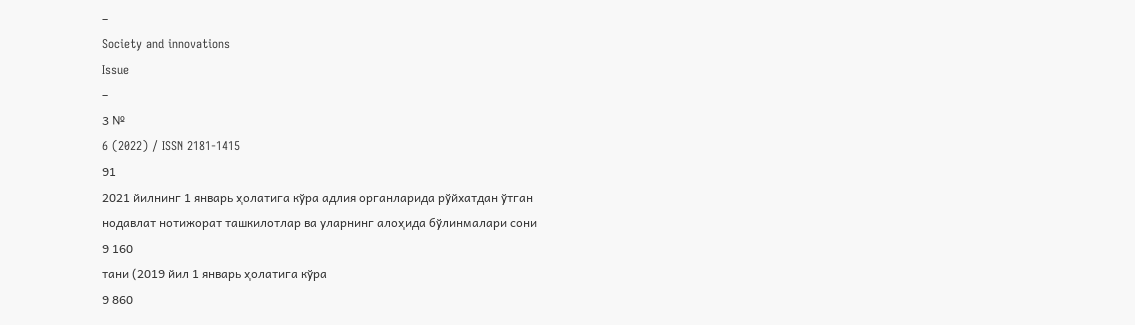–
Society and innovations
Issue
–
3 №
6 (2022) / ISSN 2181-1415
91
2021 йилнинг 1 январь ҳолатига кўра адлия органларида рўйхатдан ўтган
нодавлат нотижорат ташкилотлар ва уларнинг алоҳида бўлинмалари сони
9 160
тани (2019 йил 1 январь ҳолатига кўра
9 860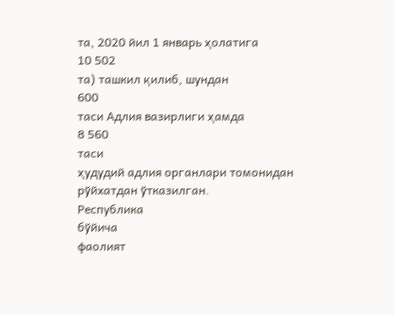та, 2020 йил 1 январь ҳолатига
10 502
та) ташкил қилиб, шундан
600
таси Адлия вазирлиги ҳамда
8 560
таси
ҳудудий адлия органлари томонидан рўйхатдан ўтказилган.
Республика
бўйича
фаолият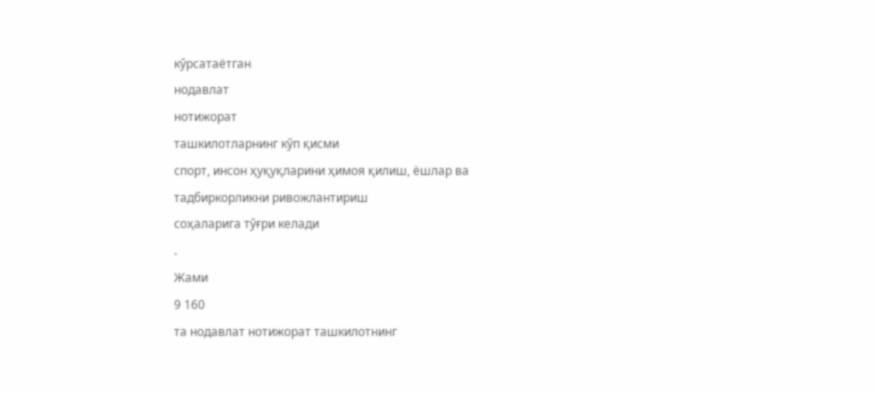кўрсатаётган
нодавлат
нотижорат
ташкилотларнинг кўп қисми
спорт, инсон ҳуқуқларини ҳимоя қилиш, ёшлар ва
тадбиркорликни ривожлантириш
соҳаларига тўғри келади
.
Жами
9 160
та нодавлат нотижорат ташкилотнинг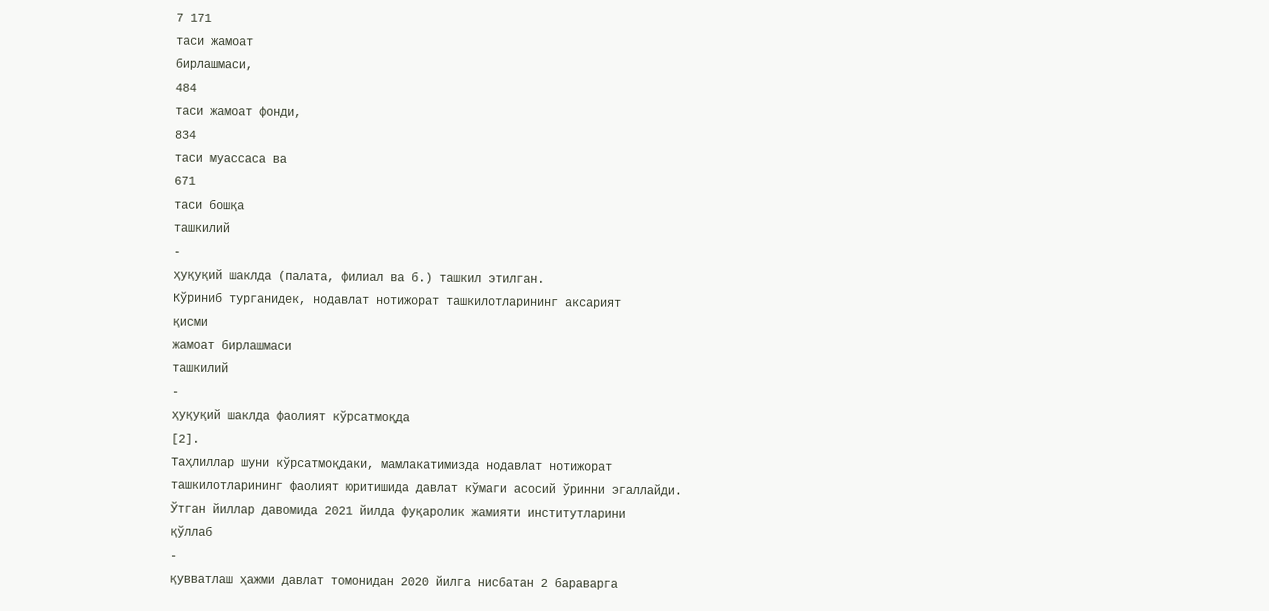7 171
таси жамоат
бирлашмаси,
484
таси жамоат фонди,
834
таси муассаса ва
671
таси бошқа
ташкилий
-
ҳуқуқий шаклда (палата, филиал ва б.) ташкил этилган.
Кўриниб турганидек, нодавлат нотижорат ташкилотларининг аксарият
қисми
жамоат бирлашмаси
ташкилий
-
ҳуқуқий шаклда фаолият кўрсатмоқда
[2].
Таҳлиллар шуни кўрсатмоқдаки, мамлакатимизда нодавлат нотижорат
ташкилотларининг фаолият юритишида давлат кўмаги асосий ўринни эгаллайди.
Ўтган йиллар давомида 2021 йилда фуқаролик жамияти институтларини
қўллаб
-
қувватлаш ҳажми давлат томонидан 2020 йилга нисбатан 2 бараварга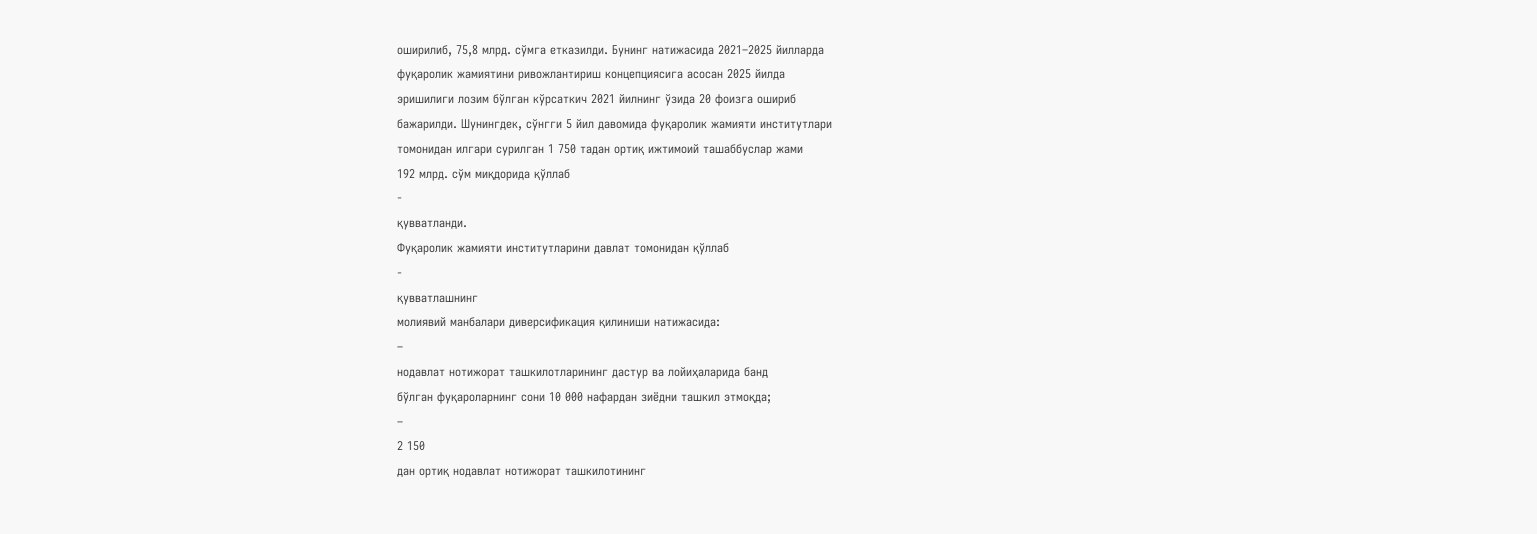оширилиб, 75,8 млрд. сўмга етказилди. Бунинг натижасида 2021–2025 йилларда
фуқаролик жамиятини ривожлантириш концепциясига асосан 2025 йилда
эришилиги лозим бўлган кўрсаткич 2021 йилнинг ўзида 20 фоизга ошириб
бажарилди. Шунингдек, сўнгги 5 йил давомида фуқаролик жамияти институтлари
томонидан илгари сурилган 1 750 тадан ортиқ ижтимоий ташаббуслар жами
192 млрд. сўм миқдорида қўллаб
-
қувватланди.
Фуқаролик жамияти институтларини давлат томонидан қўллаб
-
қувватлашнинг
молиявий манбалари диверсификация қилиниши натижасида:
–
нодавлат нотижорат ташкилотларининг дастур ва лойиҳаларида банд
бўлган фуқароларнинг сони 10 000 нафардан зиёдни ташкил этмоқда;
–
2 150
дан ортиқ нодавлат нотижорат ташкилотининг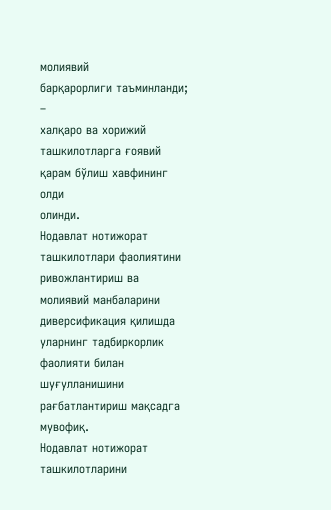молиявий
барқарорлиги таъминланди;
–
халқаро ва хорижий ташкилотларга ғоявий қарам бўлиш хавфининг олди
олинди.
Нодавлат нотижорат ташкилотлари фаолиятини ривожлантириш ва
молиявий манбаларини диверсификация қилишда уларнинг тадбиркорлик
фаолияти билан шуғулланишини рағбатлантириш мақсадга мувофиқ.
Нодавлат нотижорат ташкилотларини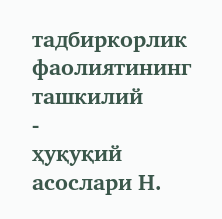тадбиркорлик фаолиятининг
ташкилий
-
ҳуқуқий асослари Н.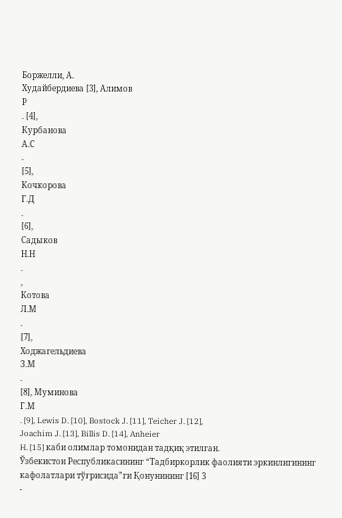Боржелли, А.
Худайбердиева [3], Алимов
Р
. [4],
Курбанова
А.С
.
[5],
Кочкорова
Г.Д
.
[6],
Садыков
Н.Н
.
,
Котова
Л.М
.
[7],
Ходжагельдиева
З.М
.
[8], Муминова
Г.М
. [9], Lewis D. [10], Bostock J. [11], Teicher J. [12],
Joachim J. [13], Billis D. [14], Anheier
H. [15] каби олимлар томонидан тадқиқ этилган.
Ўзбекистон Республикасининг “Тадбиркорлик фаолияти эркинлигининг
кафолатлари тўғрисида”ги Қонунининг [16] 3
-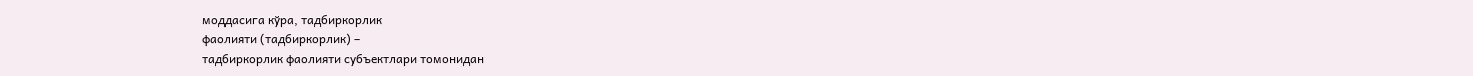моддасига кўра, тадбиркорлик
фаолияти (тадбиркорлик) –
тадбиркорлик фаолияти субъектлари томонидан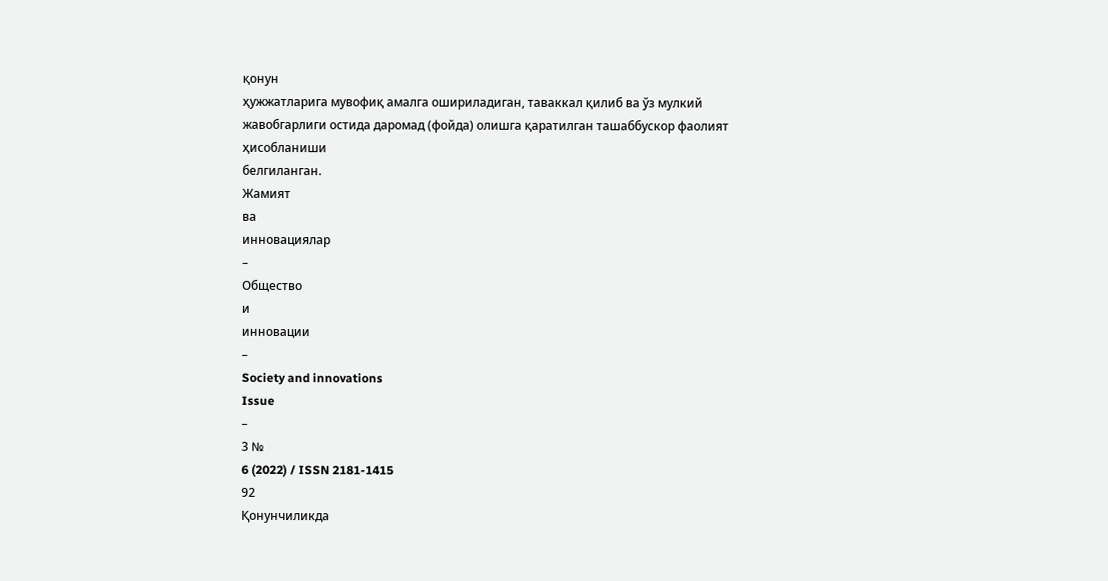қонун
ҳужжатларига мувофиқ амалга ошириладиган, таваккал қилиб ва ўз мулкий
жавобгарлиги остида даромад (фойда) олишга қаратилган ташаббускор фаолият
ҳисобланиши
белгиланган.
Жамият
ва
инновациялар
–
Общество
и
инновации
–
Society and innovations
Issue
–
3 №
6 (2022) / ISSN 2181-1415
92
Қонунчиликда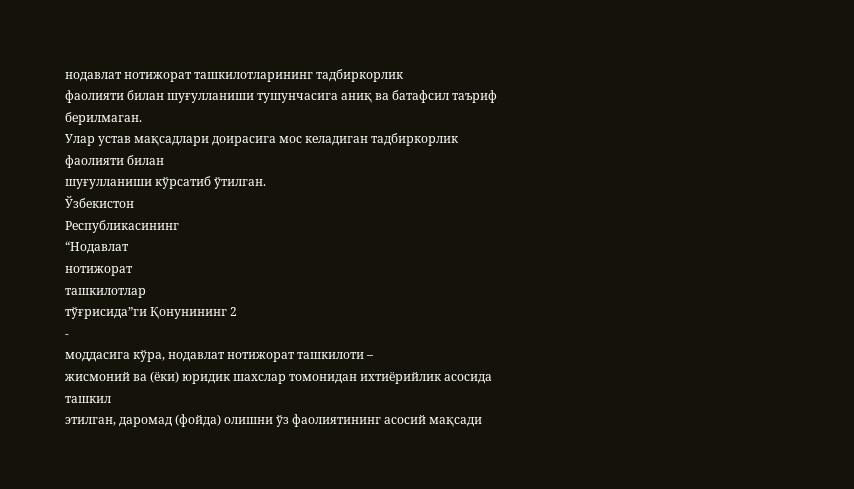нодавлат нотижорат ташкилотларининг тадбиркорлик
фаолияти билан шуғулланиши тушунчасига аниқ ва батафсил таъриф берилмаган.
Улар устав мақсадлари доирасига мос келадиган тадбиркорлик фаолияти билан
шуғулланиши кўрсатиб ўтилган.
Ўзбекистон
Республикасининг
“Нодавлат
нотижорат
ташкилотлар
тўғрисида”ги Қонунининг 2
-
моддасига кўра, нодавлат нотижорат ташкилоти –
жисмоний ва (ёки) юридик шахслар томонидан ихтиёрийлик асосида ташкил
этилган, даромад (фойда) олишни ўз фаолиятининг асосий мақсади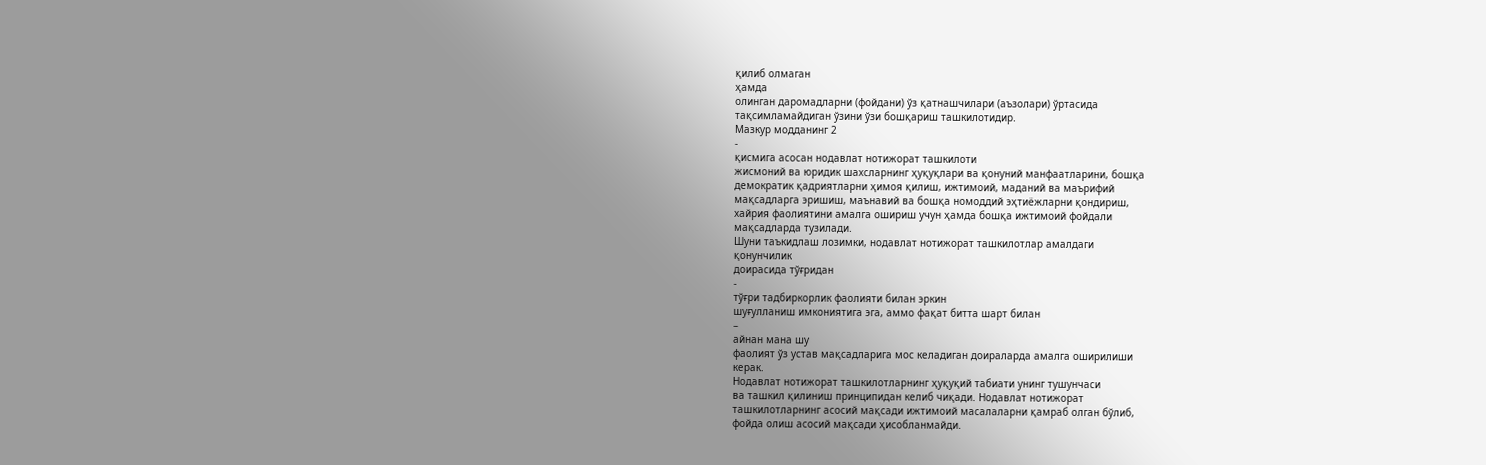қилиб олмаган
ҳамда
олинган даромадларни (фойдани) ўз қатнашчилари (аъзолари) ўртасида
тақсимламайдиган ўзини ўзи бошқариш ташкилотидир.
Мазкур модданинг 2
-
қисмига асосан нодавлат нотижорат ташкилоти
жисмоний ва юридик шахсларнинг ҳуқуқлари ва қонуний манфаатларини, бошқа
демократик қадриятларни ҳимоя қилиш, ижтимоий, маданий ва маърифий
мақсадларга эришиш, маънавий ва бошқа номоддий эҳтиёжларни қондириш,
хайрия фаолиятини амалга ошириш учун ҳамда бошқа ижтимоий фойдали
мақсадларда тузилади.
Шуни таъкидлаш лозимки, нодавлат нотижорат ташкилотлар амалдаги
қонунчилик
доирасида тўғридан
-
тўғри тадбиркорлик фаолияти билан эркин
шуғулланиш имкониятига эга, аммо фақат битта шарт билан
–
айнан мана шу
фаолият ўз устав мақсадларига мос келадиган доираларда амалга оширилиши
керак.
Нодавлат нотижорат ташкилотларнинг ҳуқуқий табиати унинг тушунчаси
ва ташкил қилиниш принципидан келиб чиқади. Нодавлат нотижорат
ташкилотларнинг асосий мақсади ижтимоий масалаларни қамраб олган бўлиб,
фойда олиш асосий мақсади ҳисобланмайди.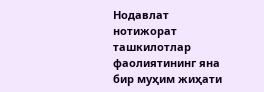Нодавлат нотижорат ташкилотлар фаолиятининг яна бир муҳим жиҳати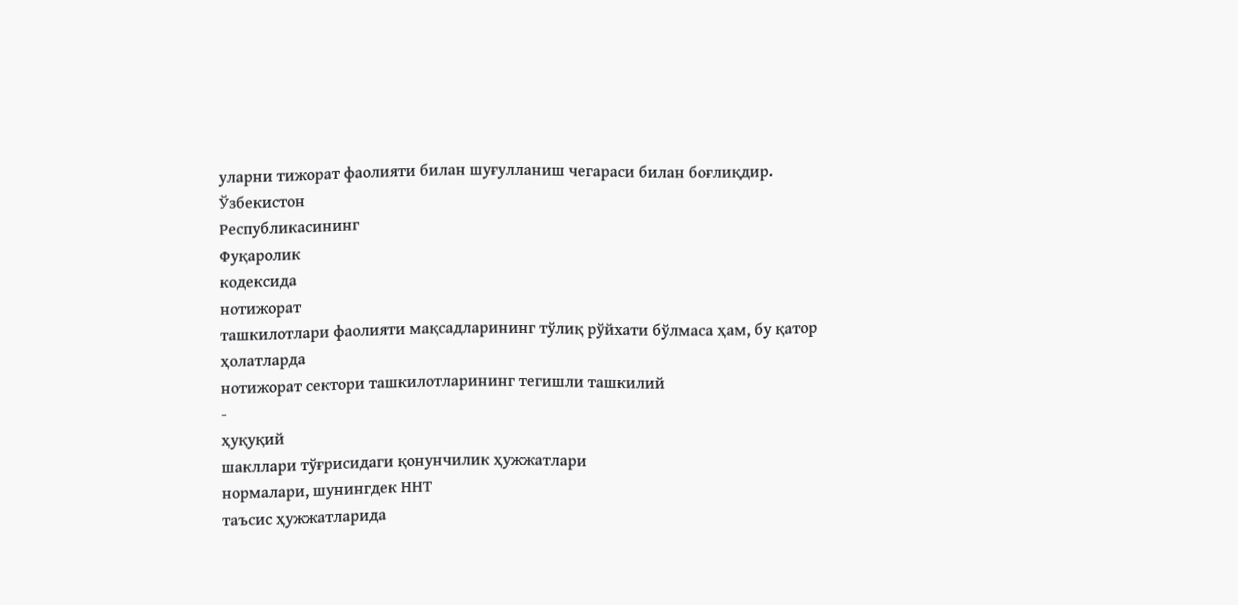уларни тижорат фаолияти билан шуғулланиш чегараси билан боғлиқдир.
Ўзбекистон
Республикасининг
Фуқаролик
кодексида
нотижорат
ташкилотлари фаолияти мақсадларининг тўлиқ рўйхати бўлмаса ҳам, бу қатор
ҳолатларда
нотижорат сектори ташкилотларининг тегишли ташкилий
-
ҳуқуқий
шакллари тўғрисидаги қонунчилик ҳужжатлари
нормалари, шунингдек ННТ
таъсис ҳужжатларида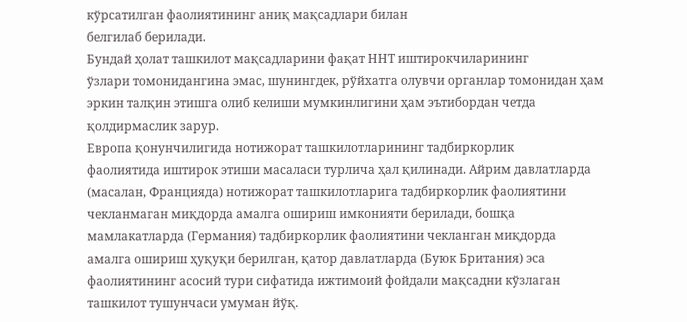кўрсатилган фаолиятининг аниқ мақсадлари билан
белгилаб берилади.
Бундай ҳолат ташкилот мақсадларини фақат ННТ иштирокчиларининг
ўзлари томонидангина эмас, шунингдек, рўйхатга олувчи органлар томонидан ҳам
эркин талқин этишга олиб келиши мумкинлигини ҳам эътибордан четда
қолдирмаслик зарур.
Европа қонунчилигида нотижорат ташкилотларининг тадбиркорлик
фаолиятида иштирок этиши масаласи турлича ҳал қилинади. Айрим давлатларда
(масалан, Францияда) нотижорат ташкилотларига тадбиркорлик фаолиятини
чекланмаган миқдорда амалга ошириш имконияти берилади, бошқа
мамлакатларда (Германия) тадбиркорлик фаолиятини чекланган миқдорда
амалга ошириш ҳуқуқи берилган, қатор давлатларда (Буюк Британия) эса
фаолиятининг асосий тури сифатида ижтимоий фойдали мақсадни кўзлаган
ташкилот тушунчаси умуман йўқ.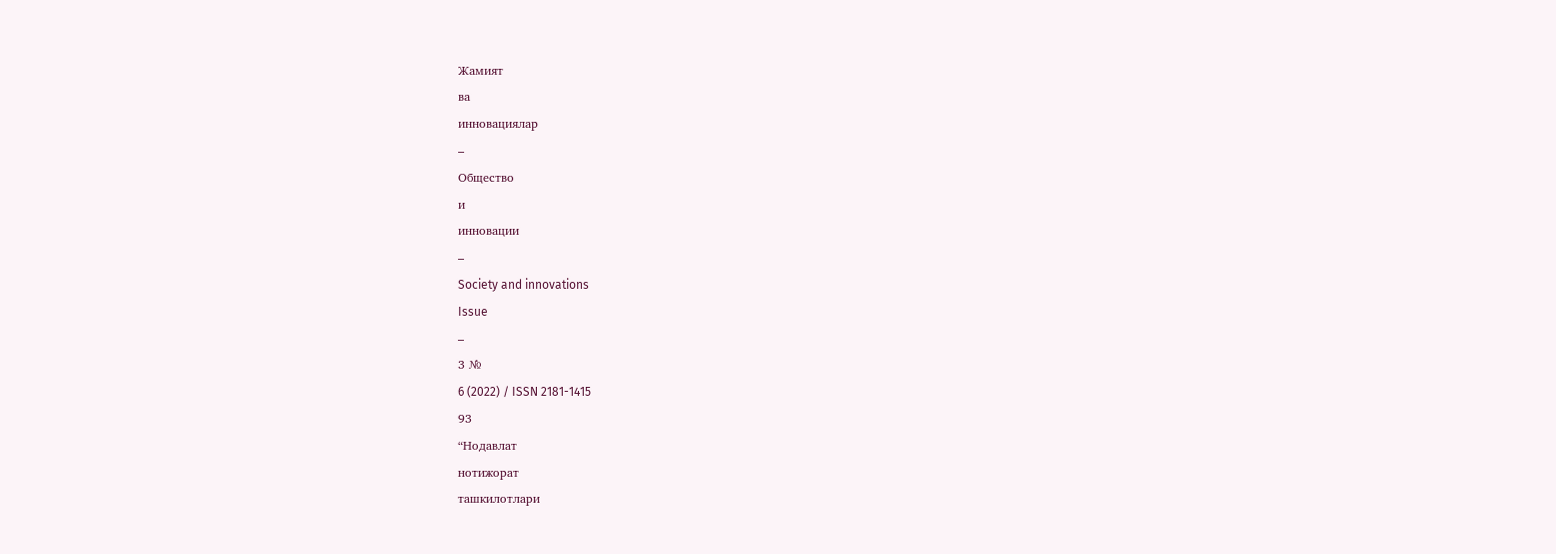Жамият
ва
инновациялар
–
Общество
и
инновации
–
Society and innovations
Issue
–
3 №
6 (2022) / ISSN 2181-1415
93
“Нодавлат
нотижорат
ташкилотлари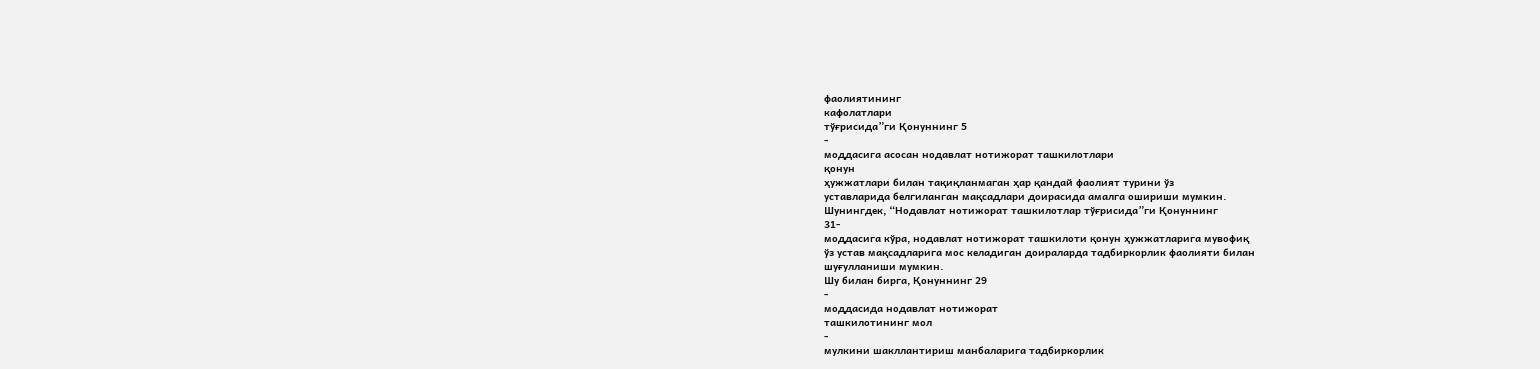фаолиятининг
кафолатлари
тўғрисида”ги Қонуннинг 5
-
моддасига асосан нодавлат нотижорат ташкилотлари
қонун
ҳужжатлари билан тақиқланмаган ҳар қандай фаолият турини ўз
уставларида белгиланган мақсадлари доирасида амалга ошириши мумкин.
Шунингдек, “Нодавлат нотижорат ташкилотлар тўғрисида”ги Қонуннинг
31-
моддасига кўра, нодавлат нотижорат ташкилоти қонун ҳужжатларига мувофиқ
ўз устав мақсадларига мос келадиган доираларда тадбиркорлик фаолияти билан
шуғулланиши мумкин.
Шу билан бирга, Қонуннинг 29
-
моддасида нодавлат нотижорат
ташкилотининг мол
-
мулкини шакллантириш манбаларига тадбиркорлик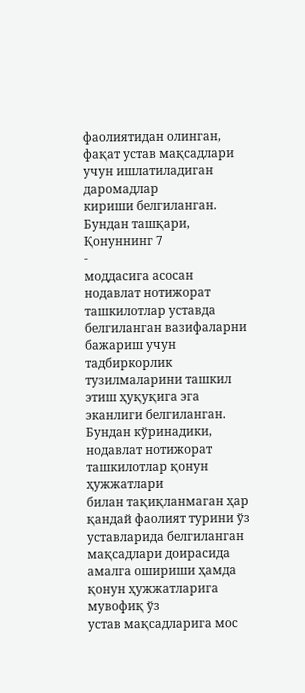фаолиятидан олинган, фақат устав мақсадлари учун ишлатиладиган даромадлар
кириши белгиланган.
Бундан ташқари, Қонуннинг 7
-
моддасига асосан нодавлат нотижорат
ташкилотлар уставда белгиланган вазифаларни бажариш учун тадбиркорлик
тузилмаларини ташкил этиш ҳуқуқига эга эканлиги белгиланган.
Бундан кўринадики, нодавлат нотижорат ташкилотлар қонун ҳужжатлари
билан тақиқланмаган ҳар қандай фаолият турини ўз уставларида белгиланган
мақсадлари доирасида
амалга ошириши ҳамда қонун ҳужжатларига мувофиқ ўз
устав мақсадларига мос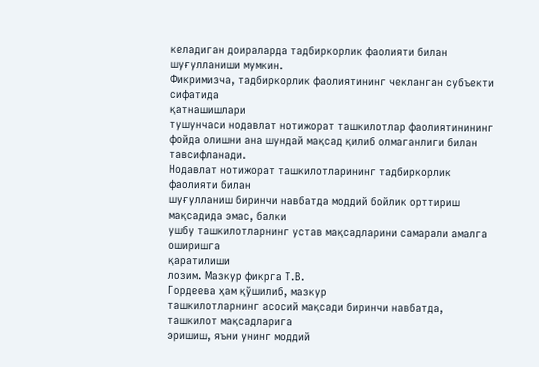келадиган доираларда тадбиркорлик фаолияти билан
шуғулланиши мумкин.
Фикримизча, тадбиркорлик фаолиятининг чекланган субъекти сифатида
қатнашишлари
тушунчаси нодавлат нотижорат ташкилотлар фаолиятинининг
фойда олишни ана шундай мақсад қилиб олмаганлиги билан тавсифланади.
Нодавлат нотижорат ташкилотларининг тадбиркорлик фаолияти билан
шуғулланиш биринчи навбатда моддий бойлик орттириш мақсадида эмас, балки
ушбу ташкилотларнинг устав мақсадларини самарали амалга оширишга
қаратилиши
лозим. Мазкур фикрга Т.В.
Гордеева ҳам қўшилиб, мазкур
ташкилотларнинг асосий мақсади биринчи навбатда, ташкилот мақсадларига
эришиш, яъни унинг моддий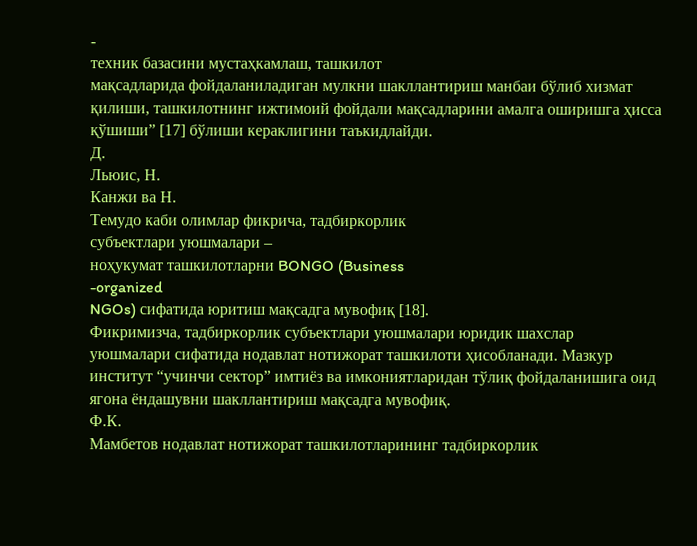-
техник базасини мустаҳкамлаш, ташкилот
мақсадларида фойдаланиладиган мулкни шакллантириш манбаи бўлиб хизмат
қилиши, ташкилотнинг ижтимоий фойдали мақсадларини амалга оширишга ҳисса
қўшиши” [17] бўлиши кераклигини таъкидлайди.
Д.
Льюис, Н.
Канжи ва Н.
Темудо каби олимлар фикрича, тадбиркорлик
субъектлари уюшмалари –
ноҳукумат ташкилотларни BONGO (Business
-organized
NGOs) сифатида юритиш мақсадга мувофиқ [18].
Фикримизча, тадбиркорлик субъектлари уюшмалари юридик шахслар
уюшмалари сифатида нодавлат нотижорат ташкилоти ҳисобланади. Мазкур
институт “учинчи сектор” имтиёз ва имкониятларидан тўлиқ фойдаланишига оид
ягона ёндашувни шакллантириш мақсадга мувофиқ.
Ф.К.
Мамбетов нодавлат нотижорат ташкилотларининг тадбиркорлик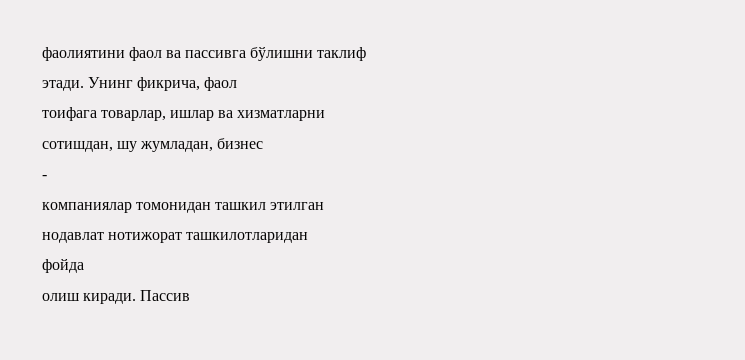фаолиятини фаол ва пассивга бўлишни таклиф этади. Унинг фикрича, фаол
тоифага товарлар, ишлар ва хизматларни сотишдан, шу жумладан, бизнес
-
компаниялар томонидан ташкил этилган нодавлат нотижорат ташкилотларидан
фойда
олиш киради. Пассив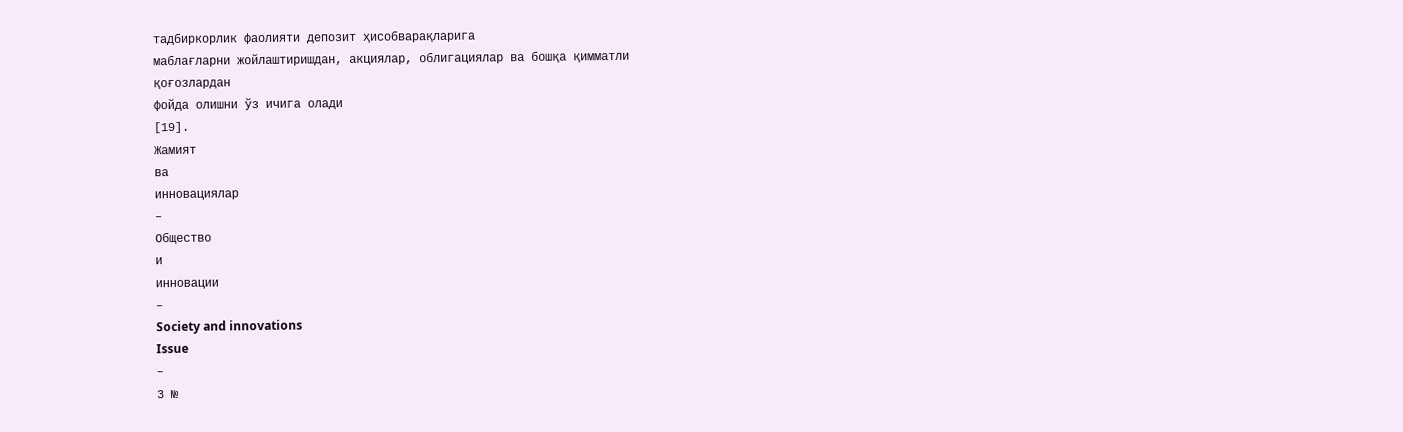тадбиркорлик фаолияти депозит ҳисобварақларига
маблағларни жойлаштиришдан, акциялар, облигациялар ва бошқа қимматли
қоғозлардан
фойда олишни ўз ичига олади
[19].
Жамият
ва
инновациялар
–
Общество
и
инновации
–
Society and innovations
Issue
–
3 №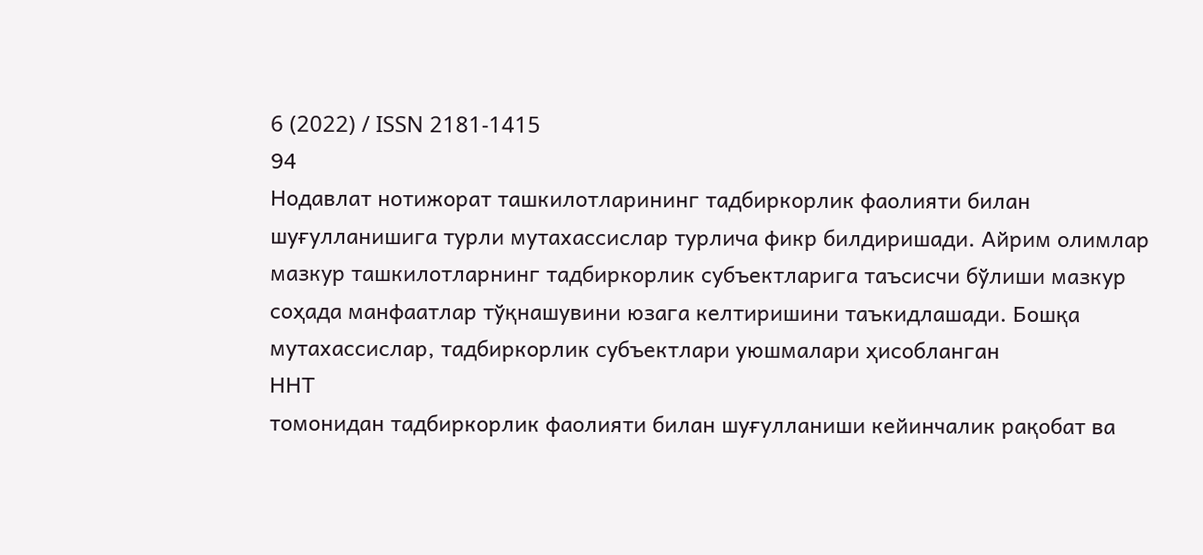6 (2022) / ISSN 2181-1415
94
Нодавлат нотижорат ташкилотларининг тадбиркорлик фаолияти билан
шуғулланишига турли мутахассислар турлича фикр билдиришади. Айрим олимлар
мазкур ташкилотларнинг тадбиркорлик субъектларига таъсисчи бўлиши мазкур
соҳада манфаатлар тўқнашувини юзага келтиришини таъкидлашади. Бошқа
мутахассислар, тадбиркорлик субъектлари уюшмалари ҳисобланган
ННТ
томонидан тадбиркорлик фаолияти билан шуғулланиши кейинчалик рақобат ва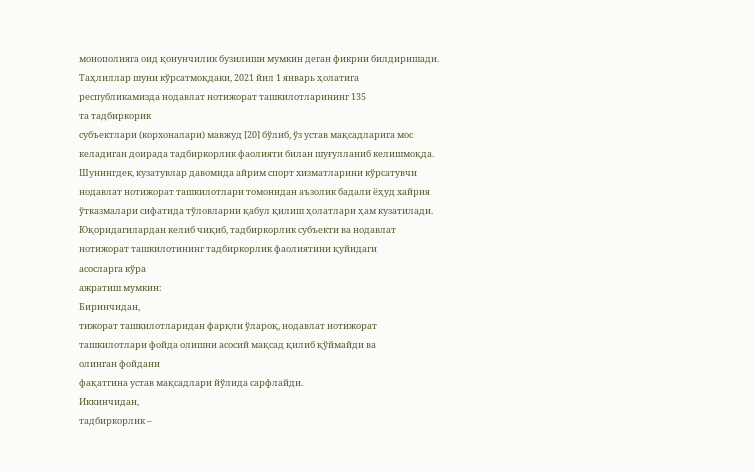монополияга оид қонунчилик бузилиши мумкин деган фикрни билдиришади.
Таҳлиллар шуни кўрсатмоқдаки, 2021 йил 1 январь ҳолатига
республикамизда нодавлат нотижорат ташкилотларининг 135
та тадбиркорик
субъектлари (корхоналари) мавжуд [20] бўлиб, ўз устав мақсадларига мос
келадиган доирада тадбиркорлик фаолияти билан шуғулланиб келишмоқда.
Шунингдек, кузатувлар давомида айрим спорт хизматларини кўрсатувчи
нодавлат нотижорат ташкилотлари томонидан аъзолик бадали ёҳуд хайрия
ўтказмалари сифатида тўловларни қабул қилиш ҳолатлари ҳам кузатилади.
Юқоридагилардан келиб чиқиб, тадбиркорлик субъекти ва нодавлат
нотижорат ташкилотининг тадбиркорлик фаолиятини қуйидаги
асосларга кўра
ажратиш мумкин:
Биринчидан,
тижорат ташкилотларидан фарқли ўлароқ, нодавлат нотижорат
ташкилотлари фойда олишни асосий мақсад қилиб қўймайди ва
олинган фойдани
фақатгина устав мақсадлари йўлида сарфлайди.
Иккинчидан,
тадбиркорлик –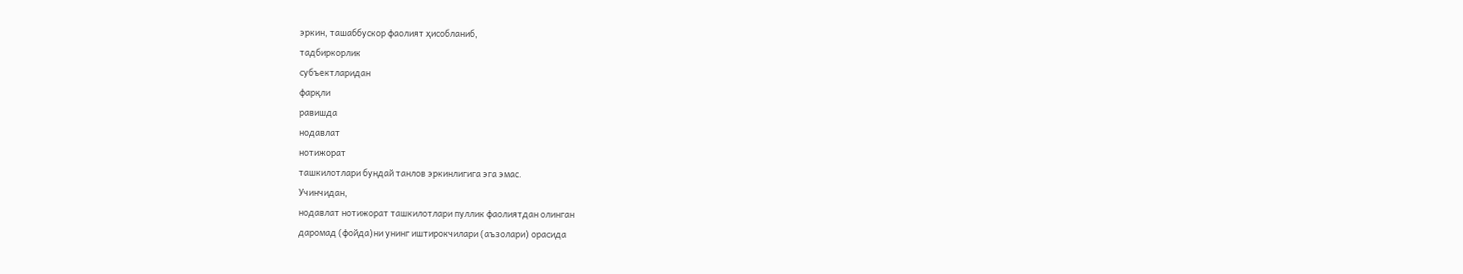эркин, ташаббускор фаолият ҳисобланиб,
тадбиркорлик
субъектларидан
фарқли
равишда
нодавлат
нотижорат
ташкилотлари бундай танлов эркинлигига эга эмас.
Учинчидан,
нодавлат нотижорат ташкилотлари пуллик фаолиятдан олинган
даромад (фойда)ни унинг иштирокчилари (аъзолари) орасида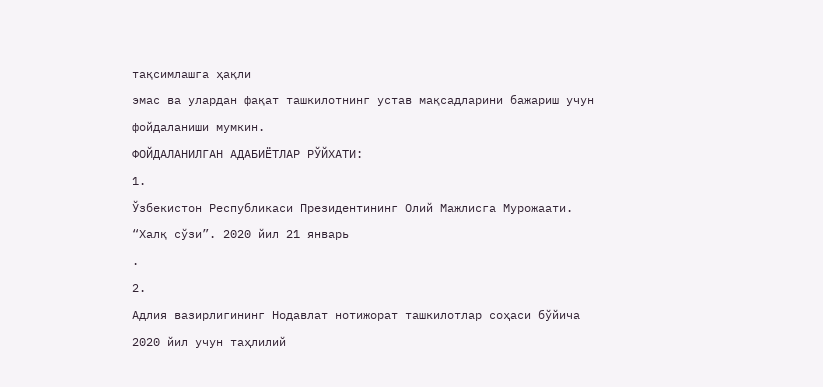тақсимлашга ҳақли
эмас ва улардан фақат ташкилотнинг устав мақсадларини бажариш учун
фойдаланиши мумкин.
ФОЙДАЛАНИЛГАН АДАБИЁТЛАР РЎЙХАТИ:
1.
Ўзбекистон Республикаси Президентининг Олий Мажлисга Мурожаати.
“Халқ сўзи”. 2020 йил 21 январь
.
2.
Адлия вазирлигининг Нодавлат нотижорат ташкилотлар соҳаси бўйича
2020 йил учун таҳлилий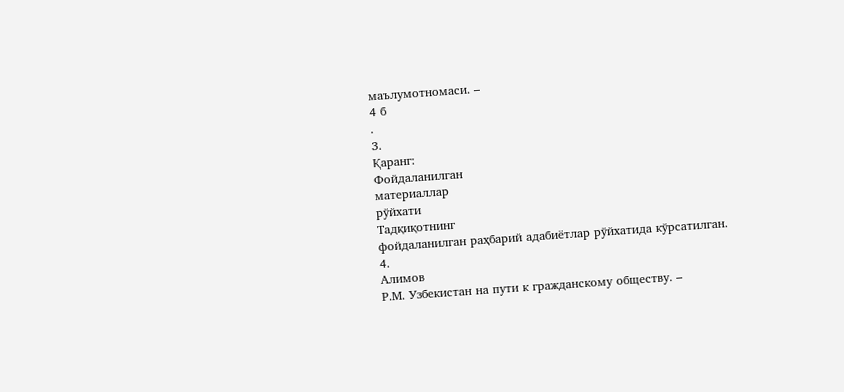маълумотномаси. –
4 б
.
3.
Қаранг:
Фойдаланилган
материаллар
рўйхати
Тадқиқотнинг
фойдаланилган раҳбарий адабиётлар рўйхатида кўрсатилган.
4.
Алимов
Р.М. Узбекистан на пути к гражданскому обществу. –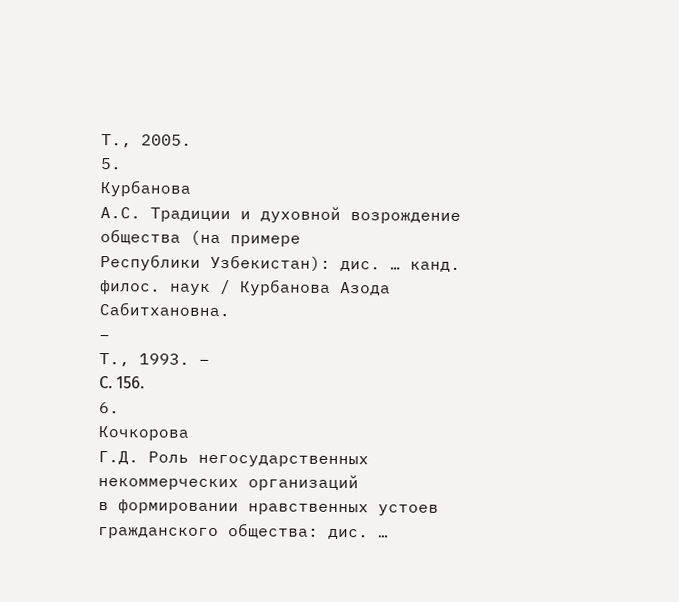Т., 2005.
5.
Курбанова
А.С. Традиции и духовной возрождение общества (на примере
Республики Узбекистан): дис. … канд. филос. наук / Курбанова Азода Сабитхановна.
–
Т., 1993. –
C. 156.
6.
Кочкорова
Г.Д. Роль негосударственных некоммерческих организаций
в формировании нравственных устоев гражданского общества: дис. …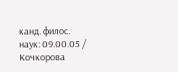канд. филос.
наук: 09.00.05 / Кочкорова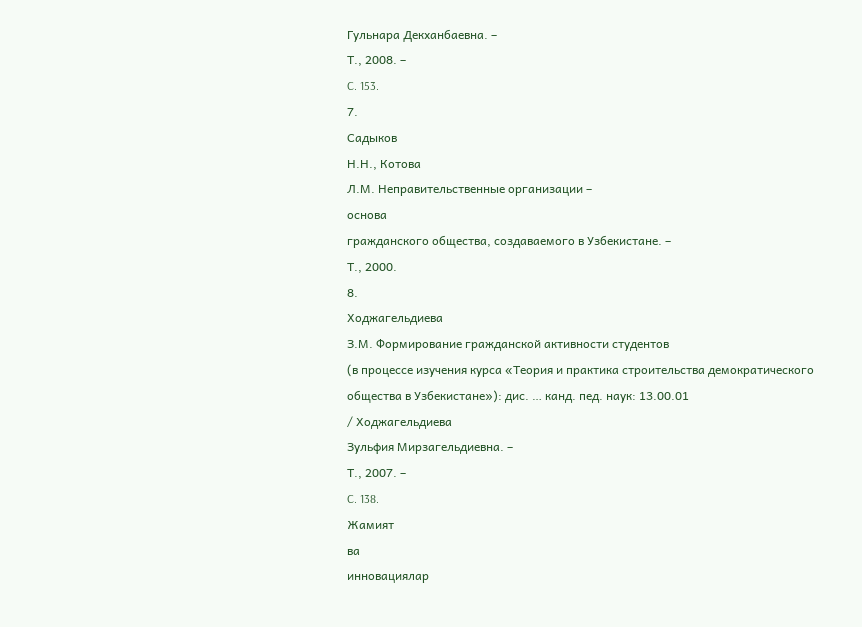Гульнара Декханбаевна. –
Т., 2008. –
C. 153.
7.
Садыков
Н.Н., Котова
Л.М. Неправительственные организации –
основа
гражданского общества, создаваемого в Узбекистане. –
Т., 2000.
8.
Ходжагельдиева
З.М. Формирование гражданской активности студентов
(в процессе изучения курса «Теория и практика строительства демократического
общества в Узбекистане»): дис. … канд. пед. наук: 13.00.01
/ Ходжагельдиева
Зульфия Мирзагельдиевна. –
Т., 2007. –
C. 138.
Жамият
ва
инновациялар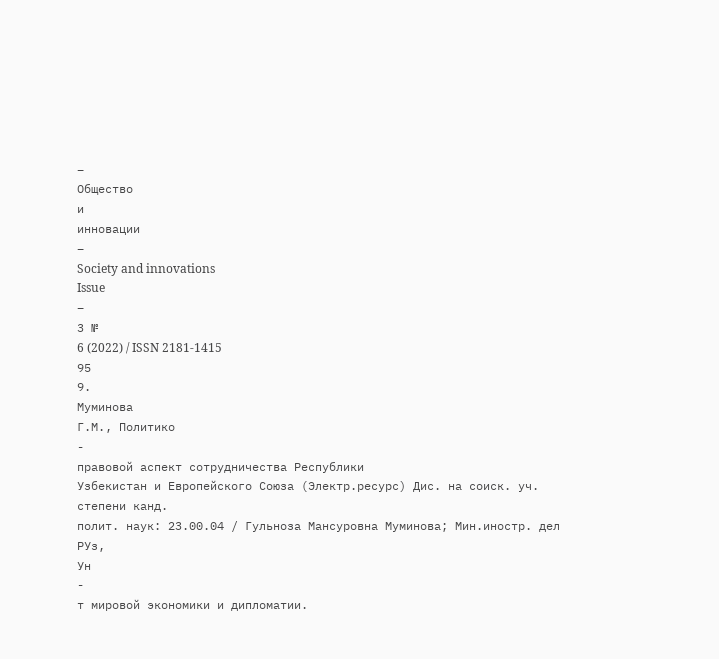–
Общество
и
инновации
–
Society and innovations
Issue
–
3 №
6 (2022) / ISSN 2181-1415
95
9.
Муминова
Г.М., Политико
-
правовой аспект сотрудничества Республики
Узбекистан и Европейского Союза (Электр.ресурс) Дис. на соиск. уч. степени канд.
полит. наук: 23.00.04 / Гульноза Мансуровна Муминова; Мин.иностр. дел РУз,
Ун
-
т мировой экономики и дипломатии.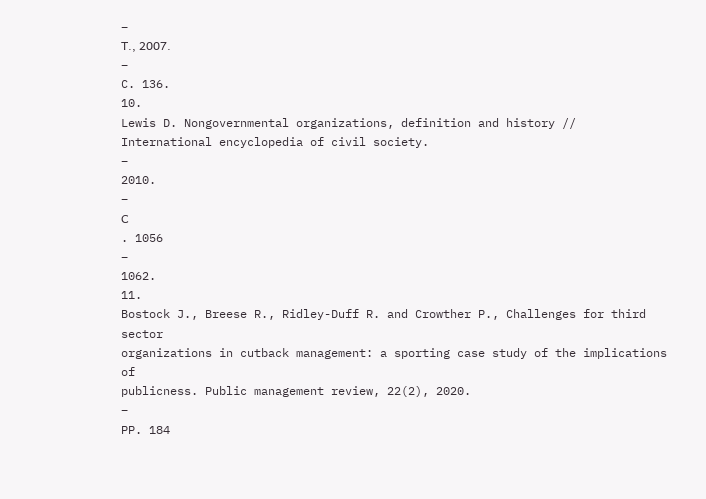–
Т., 2007.
–
C. 136.
10.
Lewis D. Nongovernmental organizations, definition and history //
International encyclopedia of civil society.
–
2010.
–
С
. 1056
–
1062.
11.
Bostock J., Breese R., Ridley-Duff R. and Crowther P., Challenges for third sector
organizations in cutback management: a sporting case study of the implications of
publicness. Public management review, 22(2), 2020.
–
PP. 184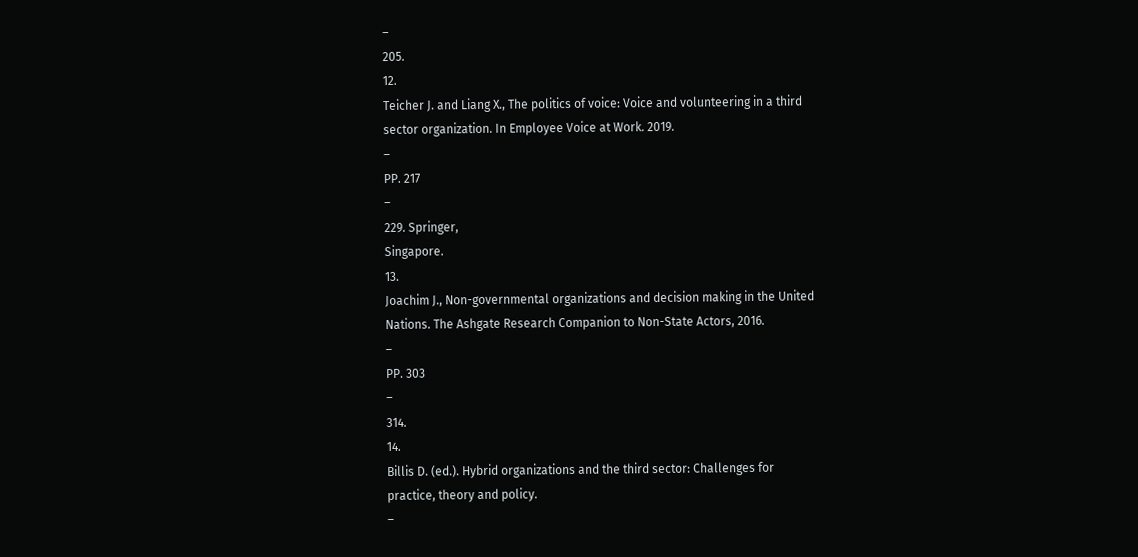–
205.
12.
Teicher J. and Liang X., The politics of voice: Voice and volunteering in a third
sector organization. In Employee Voice at Work. 2019.
–
PP. 217
–
229. Springer,
Singapore.
13.
Joachim J., Non-governmental organizations and decision making in the United
Nations. The Ashgate Research Companion to Non-State Actors, 2016.
–
PP. 303
–
314.
14.
Billis D. (ed.). Hybrid organizations and the third sector: Challenges for
practice, theory and policy.
–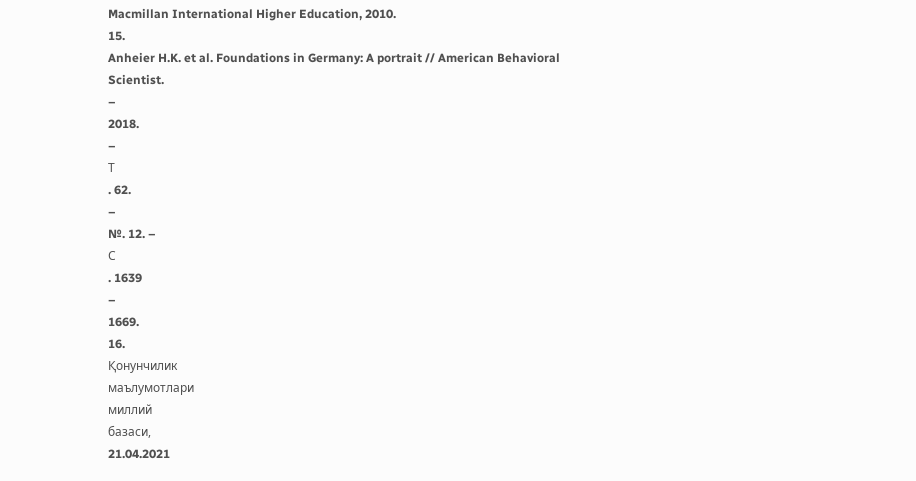Macmillan International Higher Education, 2010.
15.
Anheier H.K. et al. Foundations in Germany: A portrait // American Behavioral
Scientist.
–
2018.
–
Т
. 62.
–
№. 12. –
С
. 1639
–
1669.
16.
Қонунчилик
маълумотлари
миллий
базаси,
21.04.2021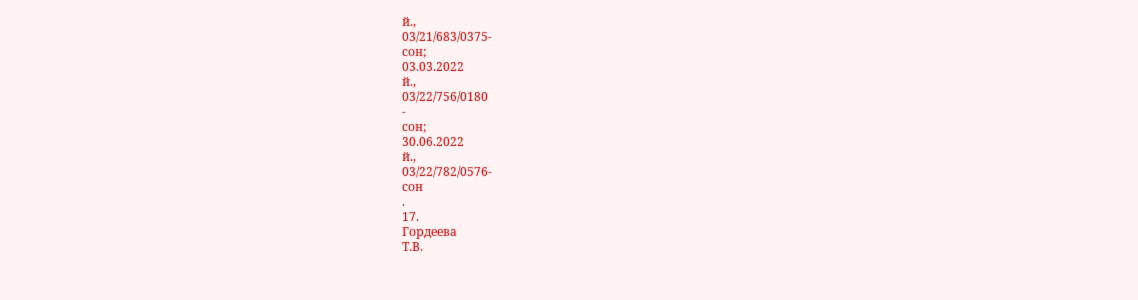й.,
03/21/683/0375-
сон;
03.03.2022
й.,
03/22/756/0180
-
сон;
30.06.2022
й.,
03/22/782/0576-
сон
.
17.
Гордеева
Т.В.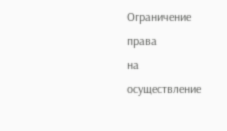Ограничение
права
на
осуществление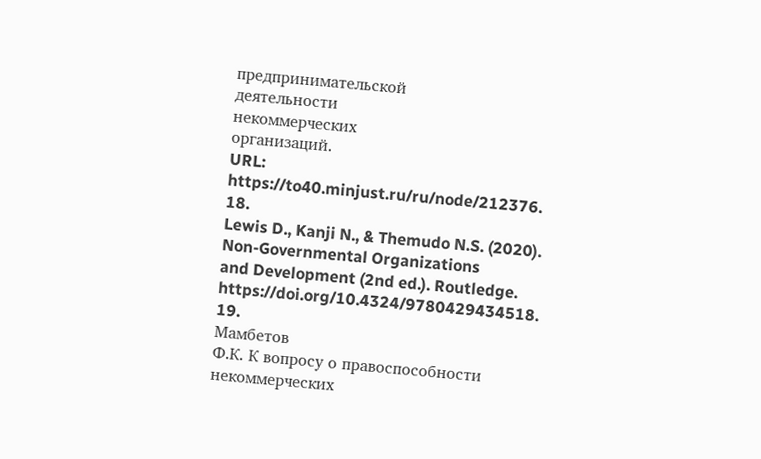предпринимательской
деятельности
некоммерческих
организаций.
URL:
https://to40.minjust.ru/ru/node/212376.
18.
Lewis D., Kanji N., & Themudo N.S. (2020). Non-Governmental Organizations
and Development (2nd ed.). Routledge. https://doi.org/10.4324/9780429434518.
19.
Мамбетов
Ф.К. К вопросу о правоспособности некоммерческих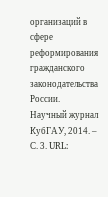организаций в сфере реформирования гражданского законодательства России.
Научный журнал КубГАУ, 2014. –
С. 3. URL: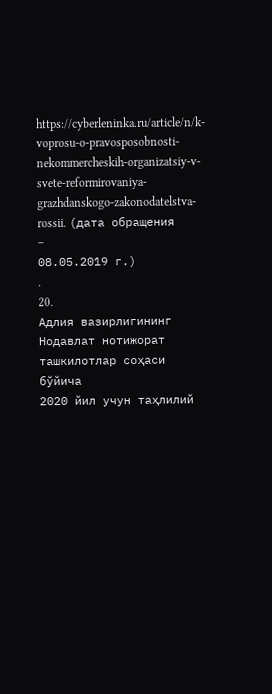https://cyberleninka.ru/article/n/k-
voprosu-o-pravosposobnosti-nekommercheskih-organizatsiy-v-svete-reformirovaniya-
grazhdanskogo-zakonodatelstva-
rossii. (дата обращения
–
08.05.2019 г.)
.
20.
Адлия вазирлигининг Нодавлат нотижорат ташкилотлар соҳаси бўйича
2020 йил учун таҳлилий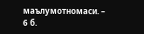маълумотномаси. –
6 б.